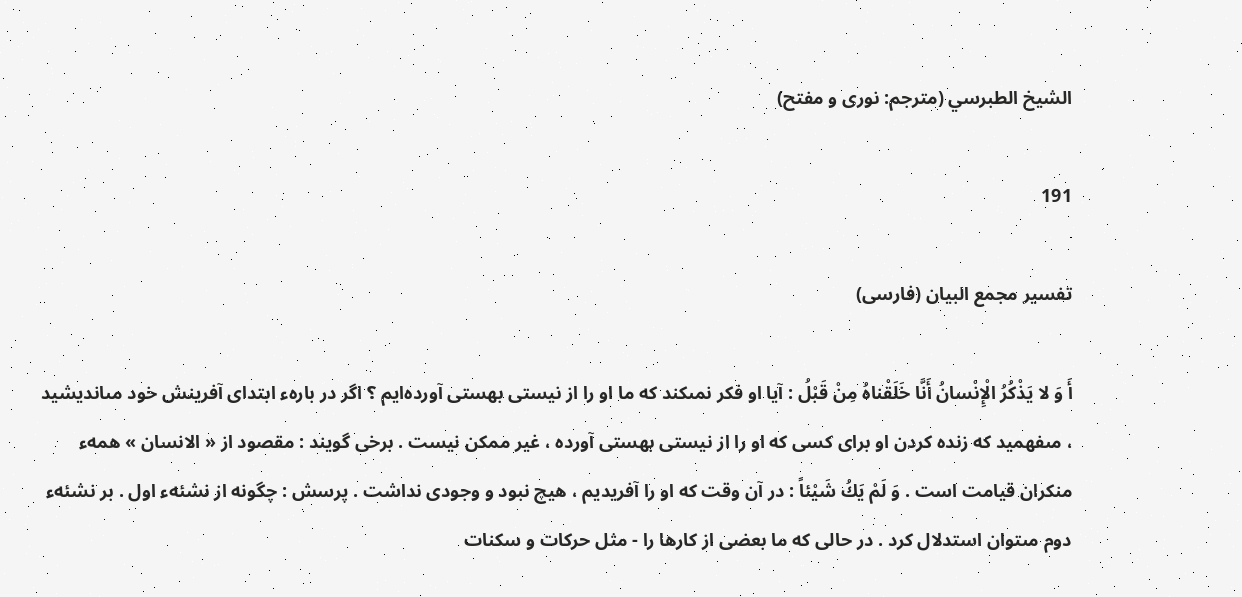الشيخ الطبرسي (مترجم: نورى و مفتح)

191

تفسير مجمع البيان (فارسى)

أَ وَ لا يَذْكُرُ الْإِنْسانُ أَنَّا خَلَقْناهُ مِنْ قَبْلُ : آيا او فكر نمىكند كه ما او را از نيستى بهستى آورده‌ايم ؟ اگر در بارهء ابتداى آفرينش خود مىانديشيد ، مىفهميد كه زنده كردن او براى كسى كه او را از نيستى بهستى آورده ، غير ممكن نيست . برخى گويند : مقصود از « الانسان » همهء منكران قيامت است . وَ لَمْ يَكُ شَيْئاً : در آن وقت كه او را آفريديم ، هيچ نبود و وجودى نداشت . پرسش : چگونه از نشئهء اول . بر نشئهء دوم مىتوان استدلال كرد . در حالى كه ما بعضى از كارها را - مثل حركات و سكنات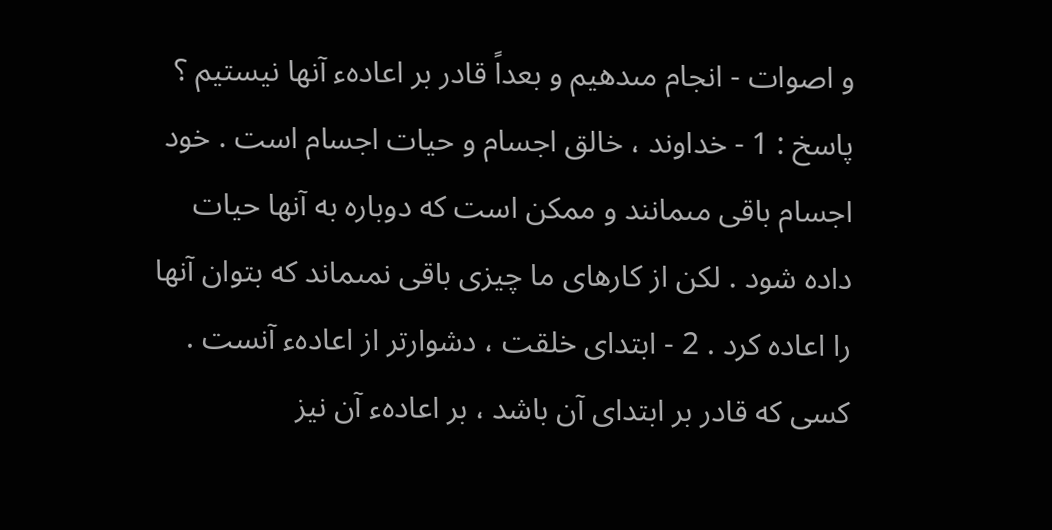و اصوات - انجام مىدهيم و بعداً قادر بر اعادهء آنها نيستيم ؟ پاسخ : 1 - خداوند ، خالق اجسام و حيات اجسام است . خود اجسام باقى مىمانند و ممكن است كه دوباره به آنها حيات داده شود . لكن از كارهاى ما چيزى باقى نمىماند كه بتوان آنها را اعاده كرد . 2 - ابتداى خلقت ، دشوارتر از اعادهء آنست . كسى كه قادر بر ابتداى آن باشد ، بر اعادهء آن نيز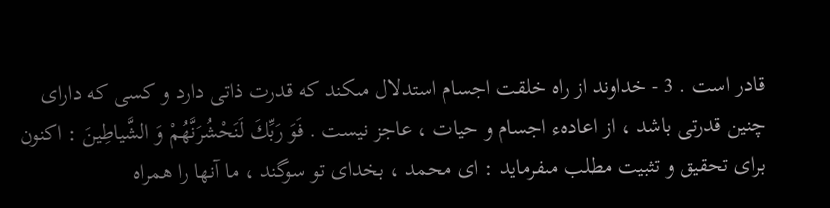قادر است . 3 - خداوند از راه خلقت اجسام استدلال مىكند كه قدرت ذاتى دارد و كسى كه داراى چنين قدرتى باشد ، از اعادهء اجسام و حيات ، عاجز نيست . فَوَ رَبِّكَ لَنَحْشُرَنَّهُمْ وَ الشَّياطِينَ : اكنون براى تحقيق و تثبيت مطلب مىفرمايد : اى محمد ، بخداى تو سوگند ، ما آنها را همراه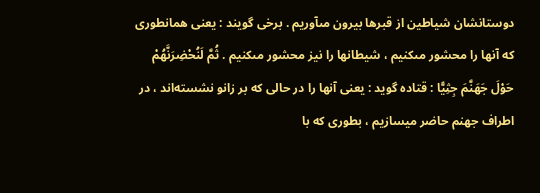دوستانشان شياطين از قبرها بيرون مىآوريم . برخى گويند : يعنى همانطورى كه آنها را محشور مىكنيم ، شيطانها را نيز محشور مىكنيم . ثُمَّ لَنُحْضِرَنَّهُمْ حَوْلَ جَهَنَّمَ جِثِيًّا : قتاده گويد : يعنى آنها را در حالى كه بر زانو نشسته‌اند ، در اطراف جهنم حاضر ميسازيم ، بطورى كه با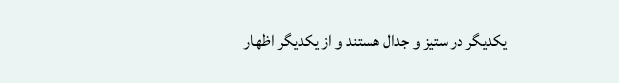يكديگر در ستيز و جدال هستند و از يكديگر اظهار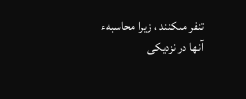تنفر مىكنند ، زيرا محاسبهء آنها در نزديكى